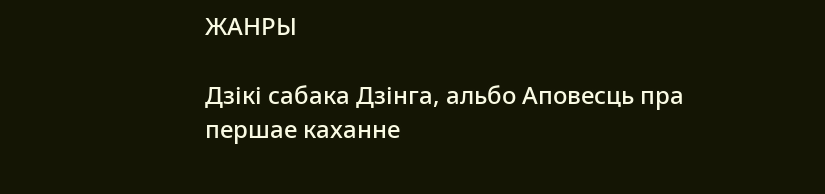ЖАНРЫ

Дзікі сабака Дзінга, альбо Аповесць пра першае каханне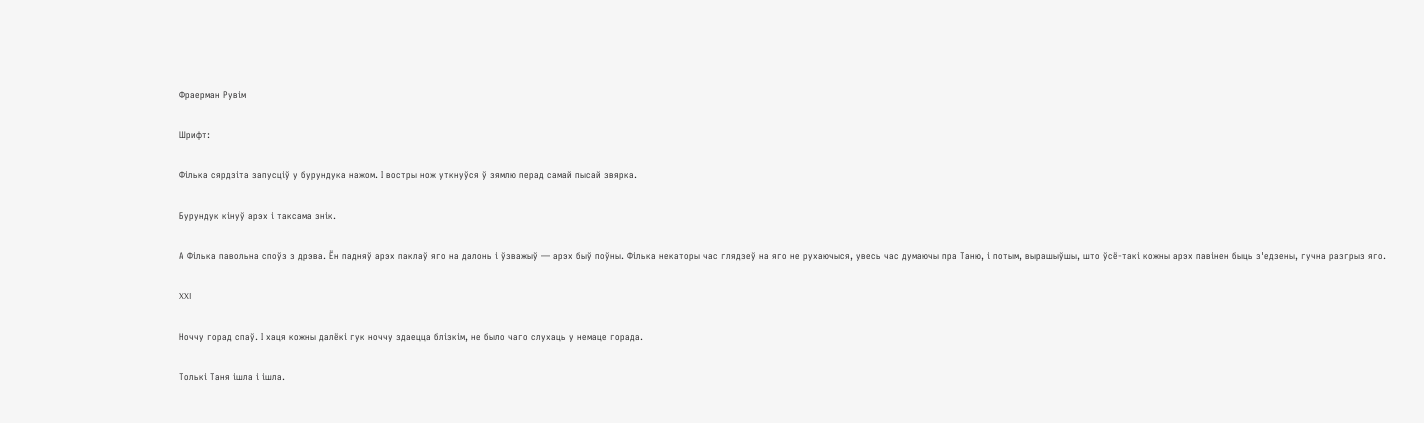Фраерман Рувім

Шрифт:

Філька сярдзіта запусціў у бурундука нажом. І востры нож уткнуўся ў зямлю перад самай пысай звярка.

Бурундук кінуў арэх і таксама знік.

А Філька павольна споўз з дрэва. Ён падняў арэх паклаў яго на далонь і ўзважыў — арэх быў поўны. Філька некаторы час глядзеў на яго не рухаючыся, увесь час думаючы пра Таню, і потым, вырашыўшы, што ўсё-такі кожны арэх павінен быць з'едзены, гучна разгрыз яго.

XXI

Ноччу горад спаў. І хаця кожны далёкі гук ноччу здаецца блізкім, не было чаго слухаць у немаце горада.

Толькі Таня ішла і ішла.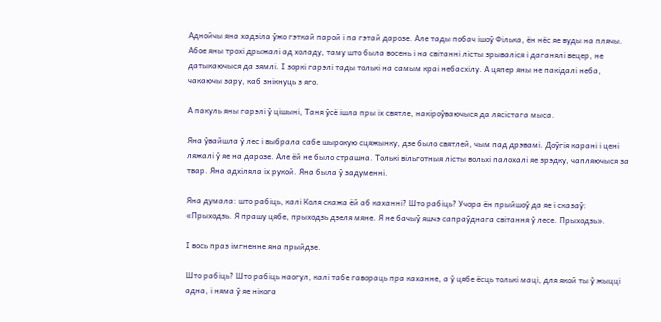Аднойчы яна хадзіла ўжо гэткай парой і па гэтай дарозе. Але тады побач ішоў Філька, ён нёс яе вуды на плячы. Абое яны трохі дрыжалі ад холаду, таму што была восень і на світанні лісты зрываліся і даганялі вецер, не датыкаючыся да зямлі. І зоркі гарэлі тады толькі на самым краі небасхілу. А цяпер яны не пакідалі неба, чакаючы зару, каб знікнуць з яго.

А пакуль яны гарэлі ў цішыні, Таня ўсё ішла пры іх святле, накіроўваючыся да лясістага мыса.

Яна ўвайшла ў лес і выбрала сабе шырокую сцяжынку, дзе было святлей, чым пад дрэвамі. Доўгія карані і цені ляжалі ў яе на дарозе. Але ёй не было страшна. Толькі вільготныя лісты вольхі палохалі яе зрэдку, чапляючыся за твар. Яна адхіляла іх рукой. Яна была ў задуменні.

Яна думала: што рабіць, калі Коля скажа ёй аб каханні? Што рабіць? Учора ён прыйшоў да яе і сказаў: «Прыходзь. Я прашу цябе, прыходзь дзеля мяне. Я не бачыў яшчэ сапраўднага світання ў лесе. Прыходзь».

І вось праз імгненне яна прыйдзе.

Што рабіць? Што рабіць наогул, калі табе гавораць пра каханне, а ў цябе ёсць толькі маці, для якой ты ў жыцці адна, і няма ў яе нікога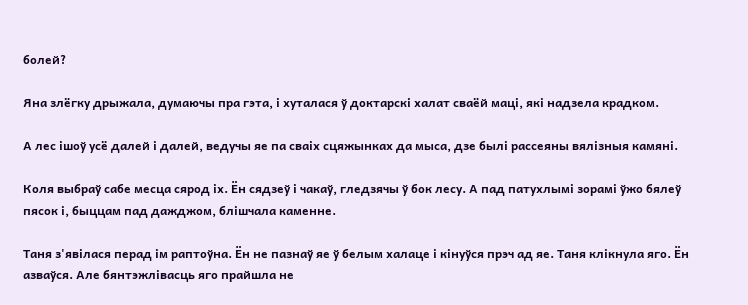болей?

Яна злёгку дрыжала, думаючы пра гэта, і хуталася ў доктарскі халат сваёй маці, які надзела крадком.

А лес ішоў усё далей і далей, ведучы яе па сваіх сцяжынках да мыса, дзе былі рассеяны вялізныя камяні.

Коля выбраў сабе месца сярод іх. Ён сядзеў і чакаў, гледзячы ў бок лесу. А пад патухлымі зорамі ўжо бялеў пясок і, быццам пад дажджом, блішчала каменне.

Таня з'явілася перад ім раптоўна. Ён не пазнаў яе ў белым халаце і кінуўся прэч ад яе. Таня клікнула яго. Ён азваўся. Але бянтэжлівасць яго прайшла не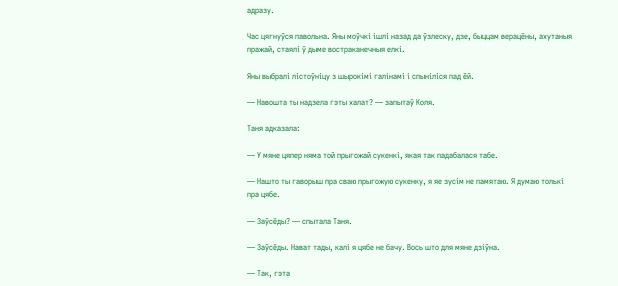адразу.

Час цягнуўся павольна. Яны моўчкі ішлі назад да ўзлеску, дзе, быццам верацёны, ахутаныя пражай, стаялі ў дыме востраканечныя елкі.

Яны выбралі лістоўніцу з шырокімі галінамі і спыніліся пад ёй.

— Навошта ты надзела гэты халат? — запытаў Коля.

Таня адказала:

— У мяне цяпер няма той прыгожай сукенкі, якая так падабалася табе.

— Нашто ты гаворыш пра сваю прыгожую сукенку, я яе зусім не памятаю. Я думаю толькі пра цябе.

— Заўсёды? — спытала Таня.

— Заўсёды. Нават тады, калі я цябе не бачу. Вось што для мяне дзіўна.

— Так, гэта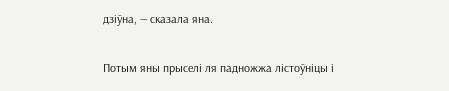дзіўна, — сказала яна.

Потым яны прыселі ля падножжа лістоўніцы і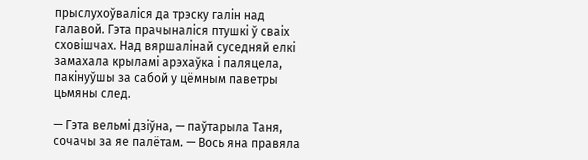прыслухоўваліся да трэску галін над галавой. Гэта прачыналіся птушкі ў сваіх сховішчах. Над вяршалінай суседняй елкі замахала крыламі арэхаўка і паляцела, пакінуўшы за сабой у цёмным паветры цьмяны след.

— Гэта вельмі дзіўна, — паўтарыла Таня, сочачы за яе палётам. — Вось яна правяла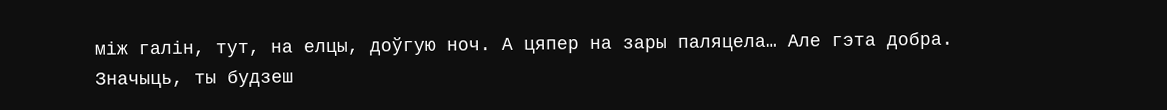між галін, тут, на елцы, доўгую ноч. А цяпер на зары паляцела… Але гэта добра. Значыць, ты будзеш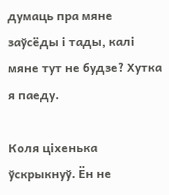думаць пра мяне заўсёды і тады, калі мяне тут не будзе? Хутка я паеду.

Коля ціхенька ўскрыкнуў. Ён не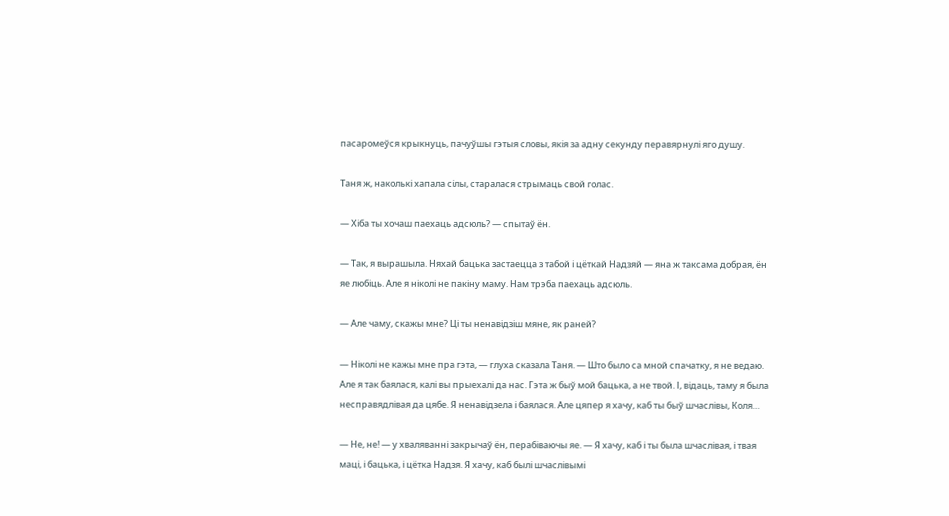пасаромеўся крыкнуць, пачуўшы гэтыя словы, якія за адну секунду перавярнулі яго душу.

Таня ж, наколькі хапала сілы, старалася стрымаць свой голас.

— Хіба ты хочаш паехаць адсюль? — спытаў ён.

— Так, я вырашыла. Няхай бацька застаецца з табой і цёткай Надзяй — яна ж таксама добрая, ён яе любіць. Але я ніколі не пакіну маму. Нам трэба паехаць адсюль.

— Але чаму, скажы мне? Ці ты ненавідзіш мяне, як раней?

— Ніколі не кажы мне пра гэта, — глуха сказала Таня. — Што было са мной спачатку, я не ведаю. Але я так баялася, калі вы прыехалі да нас. Гэта ж быў мой бацька, а не твой. І, відаць, таму я была несправядлівая да цябе. Я ненавідзела і баялася. Але цяпер я хачу, каб ты быў шчаслівы, Коля…

— Не, не! — у хваляванні закрычаў ён, перабіваючы яе. — Я хачу, каб і ты была шчаслівая, і твая маці, і бацька, і цётка Надзя. Я хачу, каб былі шчаслівымі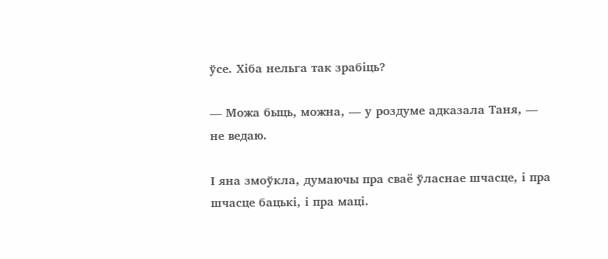ўсе. Хіба нельга так зрабіць?

— Можа быць, можна, — у роздуме адказала Таня, — не ведаю.

І яна змоўкла, думаючы пра сваё ўласнае шчасце, і пра шчасце бацькі, і пра маці.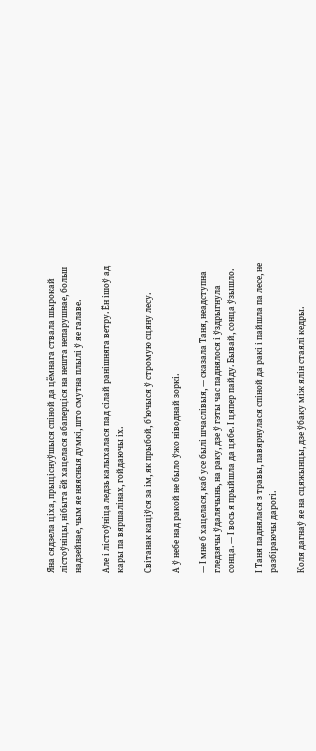Яна сядзела ціха, прыціснуўшыся спіной да цёмнага ствала шырокай лістоўніцы, нібыта ёй хацелася абаперціся на нешта непарушнае, больш надзейнае, чым яе няясныя думкі, што смутна плылі ў яе галаве.

Але і лістоўніца ледзь калыхалася пад сілай ранішняга ветру. Ён ішоў ад кары па вяршалінах, гойдаючы іх.

Світанак каціўся за ім, як прыбой, б'ючыся ў стромую сцяну лесу.

А ў небе над ракой не было ўжо ніводнай зоркі.

— І мне б хацелася, каб усе былі шчаслівыя, — сказала Таня, неадступна гледзячы ўдалячынь, на раку, дзе ў гэты час паднялося і ўздрыгнула сонца. — І вось я прыйшла да цябе. І цяпер пайду. Бывай, сонца ўзышло.

І Таня паднялася з травы, павярнулася спіной да ракі і пайшла па лесе, не разбіраючы дарогі.

Коля дагнаў яе на сцяжынцы, дзе ўбаку між ялін стаялі кедры.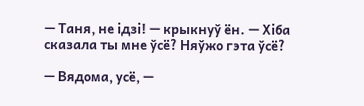— Таня, не ідзі! — крыкнуў ён. — Хіба сказала ты мне ўсё? Няўжо гэта ўсё?

— Вядома, усё, —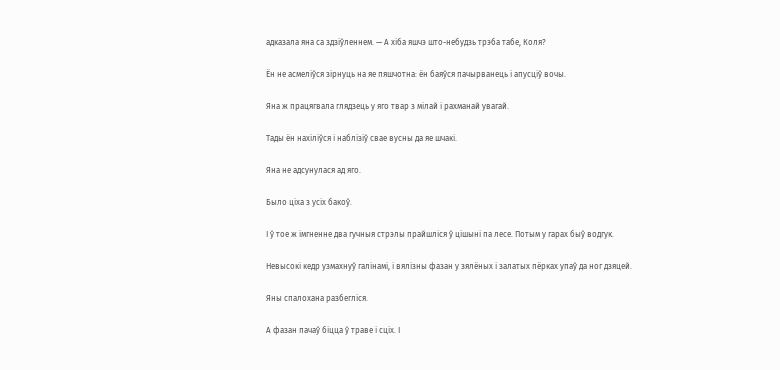адказала яна са здзіўленнем. — А хіба яшчэ што-небудзь трэба табе, Коля?

Ён не асмеліўся зірнуць на яе пяшчотна: ён баяўся пачырванець і апусціў вочы.

Яна ж працягвала глядзець у яго твар з мілай і рахманай увагай.

Тады ён нахіліўся і наблізіў свае вусны да яе шчакі.

Яна не адсунулася ад яго.

Было ціха з усіх бакоў.

І ў тое ж імгненне два гучныя стрэлы прайшліся ў цішыні па лесе. Потым у гарах быў водгук.

Невысокі кедр узмахнуў галінамі, і вялізны фазан у зялёных і залатых пёрках упаў да ног дзяцей.

Яны спалохана разбегліся.

А фазан пачаў біцца ў траве і сціх. І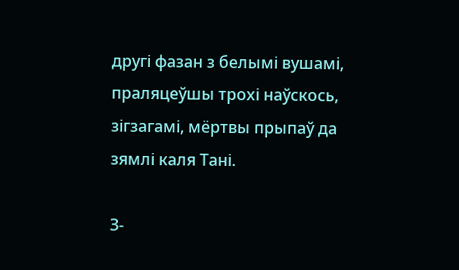другі фазан з белымі вушамі, праляцеўшы трохі наўскось, зігзагамі, мёртвы прыпаў да зямлі каля Тані.

З-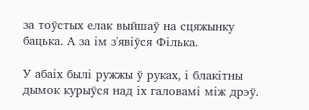за тоўстых елак выйшаў на сцяжынку бацька. А за ім з'явіўся Філька.

У абаіх былі ружжы ў руках, і блакітны дымок курыўся над іх галовамі між дрэў.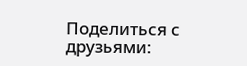Поделиться с друзьями: